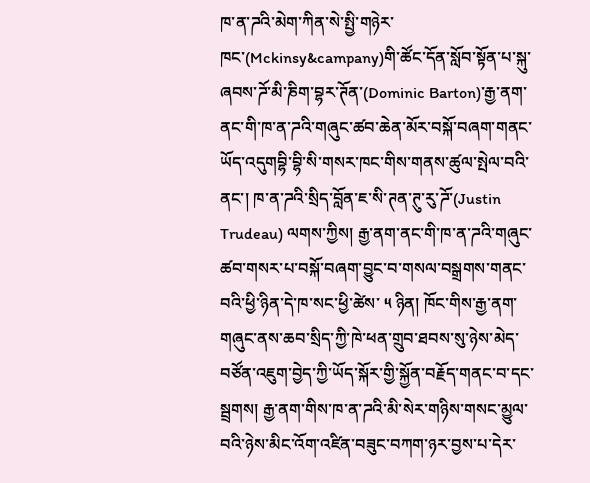ཁ་ན་ཌའི་མེག་ཀིན་སེ་སྤྱི་གཉེར་ཁང་(Mckinsy&campany)གི་ཚོང་དོན་སློབ་སྟོན་པ་སྐུ་ཞབས་ཌོ་མི་ཎིག་བྷར་ཊོན་(Dominic Barton)་རྒྱ་ནག་ནང་གི་ཁ་ན་ཌའི་གཞུང་ཚབ་ཆེན་མོར་བསྐོ་བཞག་གནང་ཡོད་འདུགབྷི་བྷི་སི་གསར་ཁང་གིས་གནས་ཚུལ་སྤེལ་བའི་ནང་། ཁ་ན་ཌའི་སྲིད་བློན་ཇ་སི་ཊན་ཊུ་རུ་ཌོ་(Justin Trudeau) ལགས་ཀྱིས། རྒྱ་ནག་ནང་གི་ཁ་ན་ཌའི་གཞུང་ཚབ་གསར་པ་བསྐོ་བཞག་བྱུང་བ་གསལ་བསྒྲགས་གནང་བའི་ཕྱི་ཉིན་དེ་ཁ་སང་ཕྱི་ཚེས་ ༥ ཉིན། ཁོང་གིས་རྒྱ་ནག་གཞུང་ནས་ཆབ་སྲིད་ཀྱི་ཁེ་ཕན་གྲུབ་ཐབས་སུ་ཉེས་མེད་བཙོན་འཇུག་བྱེད་ཀྱི་ཡོད་སྐོར་གྱི་སྐྱོན་བརྗོད་གནང་བ་དང་སྦྲགས། རྒྱ་ནག་གིས་ཁ་ན་ཌའི་མི་སེར་གཉིས་གསང་མྱུལ་བའི་ཉེས་མིང་འོག་འཛིན་བཟུང་བཀག་ཉར་བྱས་པ་དེར་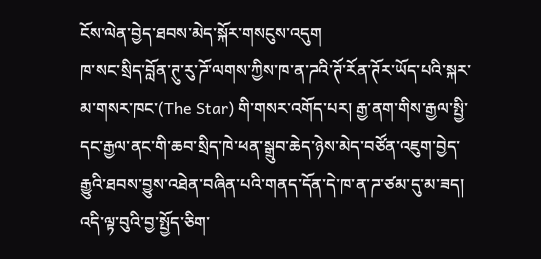ངོས་ལེན་བྱེད་ཐབས་མེད་སྐོར་གསངུས་འདུག
ཁ་སང་སྲིད་བློན་ཊུ་རུ་ཌོ་ལགས་ཀྱིས་ཁ་ན་ཌའི་ཊོ་རོན་ཊོར་ཡོད་པའི་སྐར་མ་གསར་ཁང་(The Star) གི་གསར་འགོད་པར། རྒྱ་ནག་གིས་རྒྱལ་སྤྱི་དང་རྒྱལ་ནང་གི་ཆབ་སྲིད་ཁེ་ཕན་སྒྲུབ་ཆེད་ཉེས་མེད་བཙོན་འཇུག་བྱེད་རྒྱུའི་ཐབས་བྱུས་འཐེན་བཞིན་པའི་གནད་དོན་དེ་ཁ་ན་ཌ་ཙམ་དུ་མ་ཟད། འདི་ལྟ་བུའི་བྱ་སྤྱོད་ཅིག་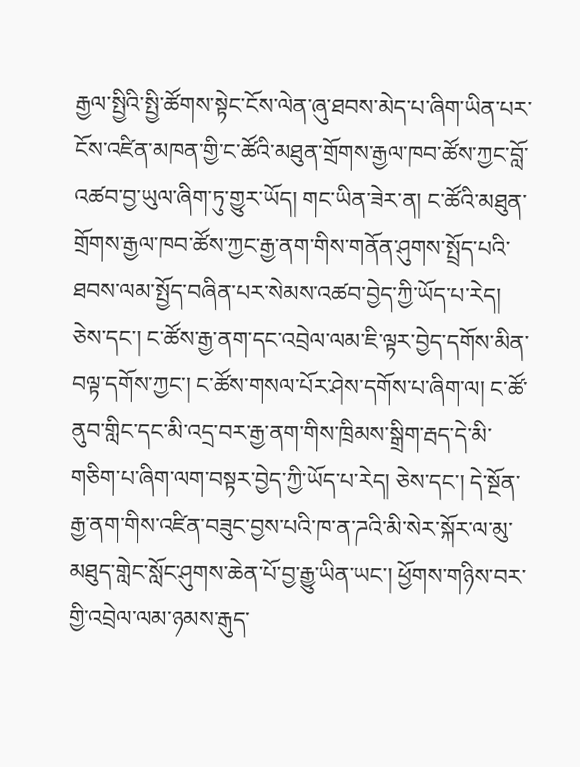རྒྱལ་སྤྱིའི་སྤྱི་ཚོགས་སྟེང་ངོས་ལེན་ཞུ་ཐབས་མེད་པ་ཞིག་ཡིན་པར་ངོས་འཛིན་མཁན་གྱི་ང་ཚོའི་མཐུན་གྲོགས་རྒྱལ་ཁབ་ཚོས་ཀྱང་བློ་འཚབ་བྱ་ཡུལ་ཞིག་ཏུ་གྱུར་ཡོད། གང་ཡིན་ཟེར་ན། ང་ཚོའི་མཐུན་གྲོགས་རྒྱལ་ཁབ་ཚོས་ཀྱང་རྒྱ་ནག་གིས་གནོན་ཤུགས་སྤྲོད་པའི་ཐབས་ལམ་སྤྱོད་བཞིན་པར་སེམས་འཚབ་བྱེད་ཀྱི་ཡོད་པ་རེད། ཅེས་དང་། ང་ཚོས་རྒྱ་ནག་དང་འབྲེལ་ལམ་ཇི་ལྟར་བྱེད་དགོས་མིན་བལྟ་དགོས་ཀྱང་། ང་ཚོས་གསལ་པོར་ཤེས་དགོས་པ་ཞིག་ལ། ང་ཚོ་ནུབ་གླིང་དང་མི་འདྲ་བར་རྒྱ་ནག་གིས་ཁྲིམས་སྒྲིག་རྦད་དེ་མི་གཅིག་པ་ཞིག་ལག་བསྟར་བྱེད་ཀྱི་ཡོད་པ་རེད། ཅེས་དང་། དེ་སྔོན་རྒྱ་ནག་གིས་འཛིན་བཟུང་བྱས་པའི་ཁ་ན་ཌའི་མི་སེར་སྐོར་ལ་མུ་མཐུད་གླེང་སློང་ཤུགས་ཆེན་པོ་བྱ་རྒྱུ་ཡིན་ཡང་། ཕྱོགས་གཉིས་བར་གྱི་འབྲེལ་ལམ་ཉམས་རྒུད་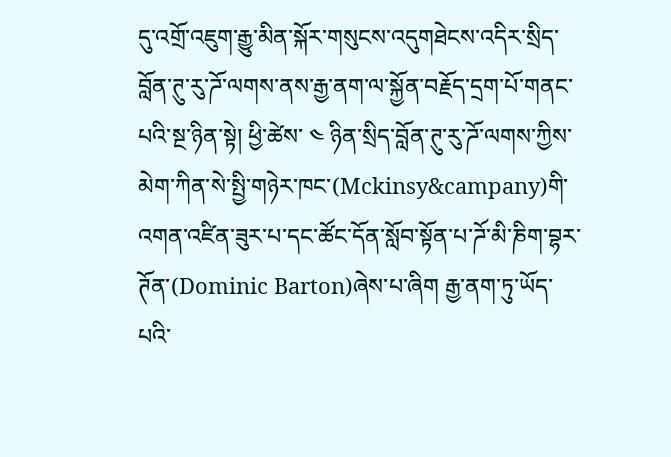དུ་འགྲོ་འཇུག་རྒྱུ་མིན་སྐོར་གསུངས་འདུགཐེངས་འདིར་སྲིད་བློན་ཊུ་རུ་ཌོ་ལགས་ནས་རྒྱ་ནག་ལ་སྐྱོན་བརྗོད་དྲག་པོ་གནང་པའི་སྔ་ཉིན་སྟེ། ཕྱི་ཚེས་ ༤ ཉིན་སྲིད་བློན་ཊུ་རུ་ཌོ་ལགས་ཀྱིས་མེག་ཀིན་སེ་སྤྱི་གཉེར་ཁང་(Mckinsy&campany)གི་འགན་འཛིན་ཟུར་པ་དང་ཚོང་དོན་སློབ་སྟོན་པ་ཌོ་མི་ཎིག་བྷར་ཊོན་(Dominic Barton)ཞེས་པ་ཞིག རྒྱ་ནག་ཏུ་ཡོད་པའི་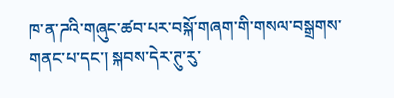ཁ་ན་ཌའི་གཞུང་ཚབ་པར་བསྐོ་གཞག་གི་གསལ་བསྒྲགས་གནང་པ་དང་། སྐབས་དེར་ཊུ་རུ་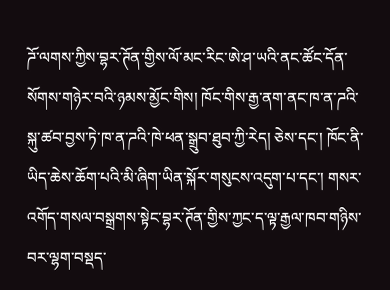ཌོ་ལགས་ཀྱིས་བྷར་ཊོན་གྱིས་ལོ་མང་རིང་ཨེ་ཤ་ཡའི་ནང་ཚོང་དོན་སོགས་གཉེར་བའི་ཉམས་མྱོང་གིས། ཁོང་གིས་རྒྱ་ནག་ནང་ཁ་ན་ཌའི་སྐུ་ཚབ་བྱས་ཏེ་ཁ་ན་ཌའི་ཁེ་ཕན་སྒྲུབ་ཐུབ་ཀྱི་རེད། ཅེས་དང་། ཁོང་ནི་ཡིད་ཆེས་ཆོག་པའི་མི་ཞིག་ཡིན་སྐོར་གསུངས་འདུག་པ་དང་། གསར་འགོད་གསལ་བསྒྲགས་སྟེང་བྷར་ཊོན་གྱིས་ཀྱང་ད་ལྟ་རྒྱལ་ཁབ་གཉིས་བར་ལྷག་བསྡད་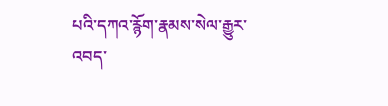པའི་དཀའ་རྙོག་རྣམས་སེལ་རྒྱུར་འབད་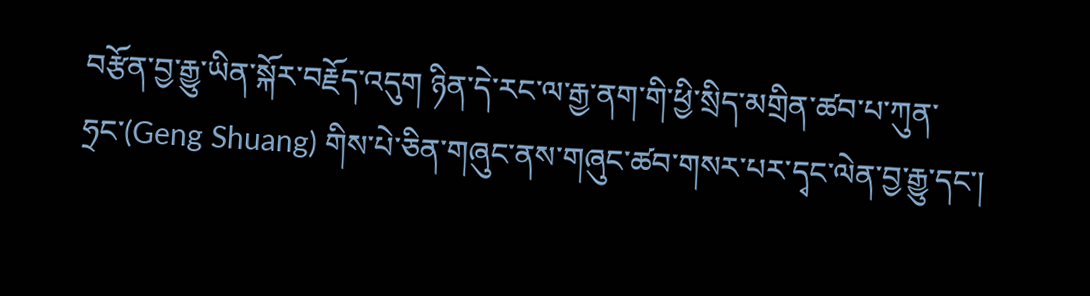བརྩོན་བྱ་རྒྱུ་ཡིན་སྐོར་བརྗོད་འདུག ཉིན་དེ་རང་ལ་རྒྱ་ནག་གི་ཕྱི་སྲིད་མགྲིན་ཚབ་པ་ཀུན་ཧྲང་(Geng Shuang) གིས་པེ་ཅིན་གཞུང་ནས་གཞུང་ཚབ་གསར་པར་དྭང་ལེན་བྱ་རྒྱུ་དང་།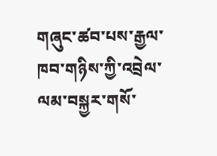གཞུང་ཚབ་པས་རྒྱལ་ཁབ་གཉིས་ཀྱི་འབྲེལ་ལམ་བསྐྱར་གསོ་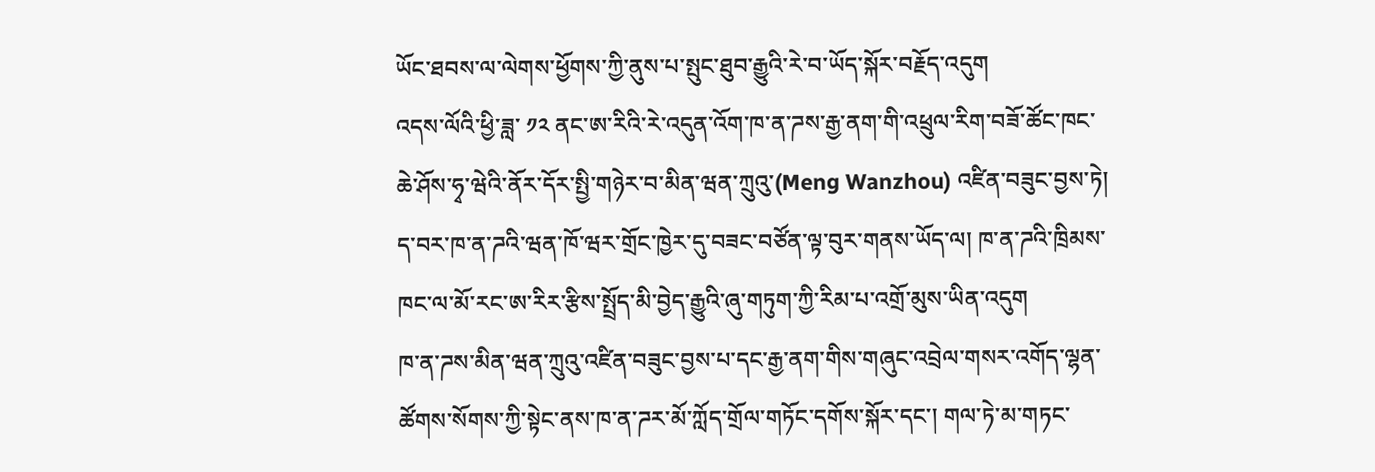ཡོང་ཐབས་ལ་ལེགས་ཕྱོགས་ཀྱི་ནུས་པ་སྤུང་ཐུབ་རྒྱུའི་རེ་བ་ཡོད་སྐོར་བརྗོད་འདུག
འདས་ལོའི་ཕྱི་ཟླ་ ༡༢ ནང་ཨ་རིའི་རེ་འདུན་འོག་ཁ་ན་ཌས་རྒྱ་ནག་གི་འཕྲུལ་རིག་བཟོ་ཚོང་ཁང་ཆེ་ཤོས་ཧྭ་ཝེའི་ནོར་དོར་སྤྱི་གཉེར་བ་མིན་ཝན་ཀྲུའུ་(Meng Wanzhou) འཛིན་བཟུང་བྱས་ཏེ། ད་བར་ཁ་ན་ཌའི་ཝན་ཁོ་ཝར་གྲོང་ཁྱེར་དུ་བཟང་བཙོན་ལྟ་བུར་གནས་ཡོད་ལ། ཁ་ན་ཌའི་ཁྲིམས་ཁང་ལ་མོ་རང་ཨ་རིར་རྩིས་སྤྲོད་མི་བྱེད་རྒྱུའི་ཞུ་གཏུག་ཀྱི་རིམ་པ་འགྲོ་མུས་ཡིན་འདུག
ཁ་ན་ཌས་མིན་ཝན་ཀྲུའུ་འཛིན་བཟུང་བྱས་པ་དང་རྒྱ་ནག་གིས་གཞུང་འབྲེལ་གསར་འགོད་ལྷན་ཚོགས་སོགས་ཀྱི་སྟེང་ནས་ཁ་ན་ཌར་མོ་ཀློད་གྲོལ་གཏོང་དགོས་སྐོར་དང་། གལ་ཏེ་མ་གཏང་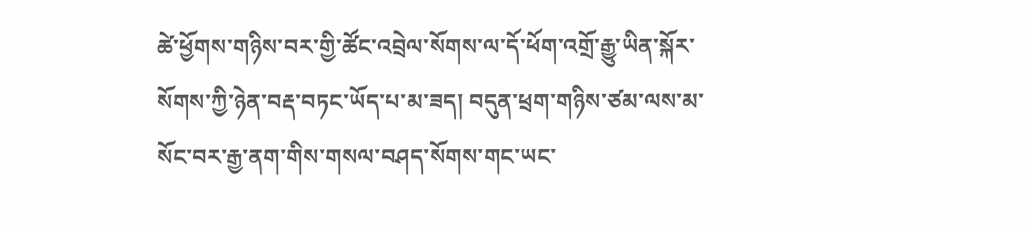ཚེ་ཕྱོགས་གཉིས་བར་གྱི་ཚོང་འབྲེལ་སོགས་ལ་དོ་ཕོག་འགྲོ་རྒྱུ་ཡིན་སྐོར་སོགས་ཀྱི་ཉེན་བརྡ་བཏང་ཡོད་པ་མ་ཟད། བདུན་ཕྲག་གཉིས་ཙམ་ལས་མ་སོང་བར་རྒྱ་ནག་གིས་གསལ་བཤད་སོགས་གང་ཡང་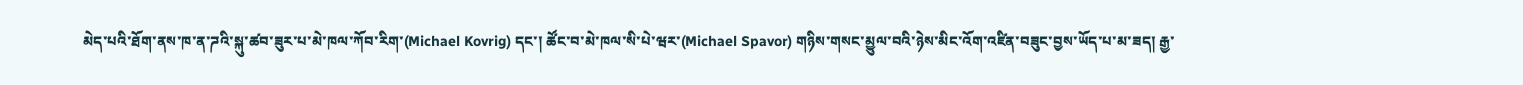མེད་པའི་ཐོག་ནས་ཁ་ན་ཌའི་སྐུ་ཚབ་ཟུར་པ་མེ་ཁལ་ཀོབ་རིག་(Michael Kovrig) དང་། ཚོང་བ་མེ་ཁལ་སི་པེ་ཝར་(Michael Spavor) གཉིས་གསང་མྱུལ་བའི་ཉེས་མིང་འོག་འཛིན་བཟུང་བྱས་ཡོད་པ་མ་ཟད། རྒྱ་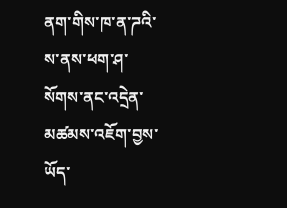ནག་གིས་ཁ་ན་ཌའི་ས་ནས་ཕག་ཤ་སོགས་ནང་འདྲེན་མཚམས་འཇོག་བྱས་ཡོད་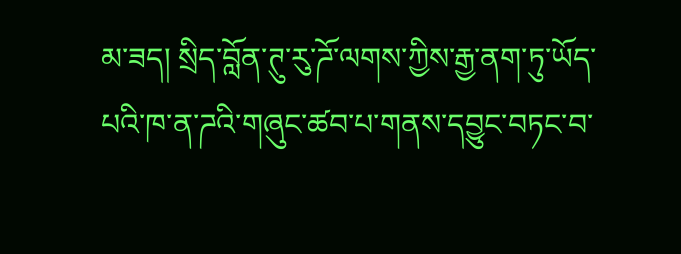མ་ཟད། སྲིད་བློན་ཊུ་རུ་ཌོ་ལགས་ཀྱིས་རྒྱ་ནག་ཏུ་ཡོད་པའི་ཁ་ན་ཌའི་གཞུང་ཚབ་པ་གནས་དབྱུང་བཏང་བ་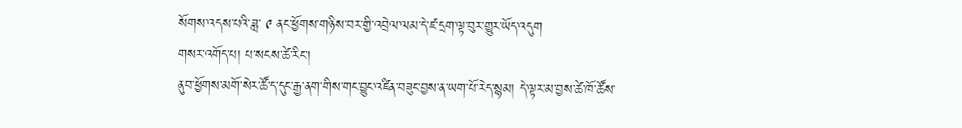སོགས་འདས་པའི་ཟླ་ ༩ ནང་ཕྱོགས་གཉིས་བར་གྱི་འབྲེལ་ལམ་དེ་ཛ་དྲག་ལྟ་བུར་གྱུར་ཡོད་འདུག
གསར་འགོད་པ། པ་སངས་ཚེ་རིང་།
ནུབ་ཕྱོགས་མགོ་སེར་ཚོ་ད་དུང་རྒྱ་ནག་གིས་གང་བྱུང་འཛིན་བཟུང་བྱས་ན་ཡག་པོ་རེད་སྙམ། དེ་ལྟར་མ་བྱས་ཚེ་ཁོ་ཚོས་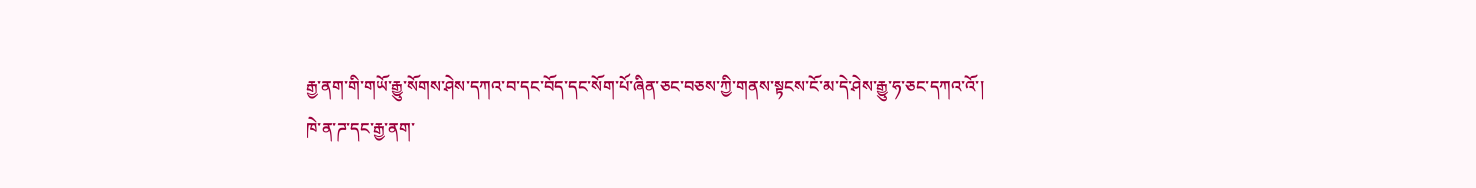རྒྱ་ནག་གི་གཡོ་རྒྱུ་སོགས་ཤེས་དཀའ་བ་དང་བོད་དང་སོག་པོ་ཞིན་ཅང་བཅས་ཀྱི་གནས་སྟངས་ངོ་མ་དེ་ཤེས་རྒྱུ་ཧ་ཅང་དཀའ་འོ་།
ཁེ་ན་ཌ་དང་རྒྱ་ནག་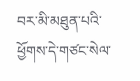བར་མི་མཐུན་པའི་ཕྱོགས་དེ་གཙང་སེལ་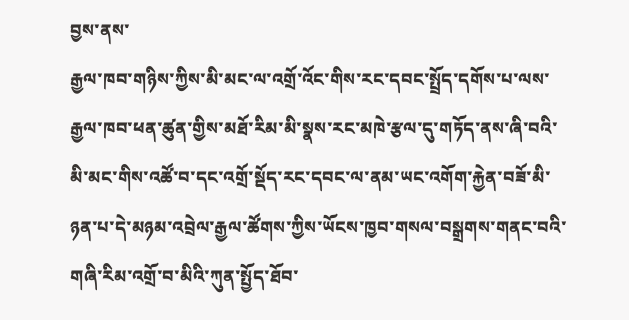བྱས་ནས་
རྒྱལ་ཁབ་གཉིས་ཀྱིས་མི་མང་ལ་འགྲོ་འོང་གིས་རང་དབང་སྤྲོད་དགོས་པ་ལས་
རྒྱལ་ཁབ་ཕན་ཚུན་གྱིས་མཐོ་རིམ་མི་སྣས་རང་མཁེ་རྩལ་དུ་གཏོད་ནས་ཞི་བའི་
མི་མང་གིས་འཚོ་བ་དང་འགྲོ་སྡོད་རང་དབང་ལ་ནམ་ཡང་འགོག་རྐྱེན་བཟོ་མི་
ཉན་པ་དེ་མཉམ་འབྲེལ་རྒྱལ་ཚོགས་ཀྱིས་ཡོངས་ཁྱབ་གསལ་བསྒྲགས་གནང་བའི་
གཞི་རིམ་འགྲོ་བ་མིའི་ཀུན་སྤྱོད་ཐོབ་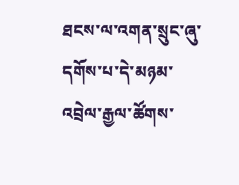ཐངས་ལ་འགན་སྲུང་ཞུ་དགོས་པ་དེ་མཉམ་
འབྲེལ་རྒྱལ་ཚོགས་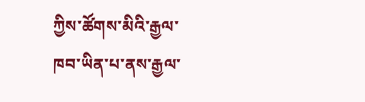ཀྱིས་ཚོགས་མིའི་རྒྱལ་ཁབ་ཡིན་པ་ནས་རྒྱལ་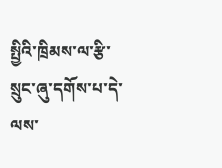སྤྱིའི་ཁྲིམས་ལ་རྩི་
སྲུང་ཞུ་དགོས་པ་དེ་ལས་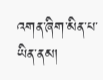འགན་ཞིག་མིན་པ་ཡིན་ནམ།